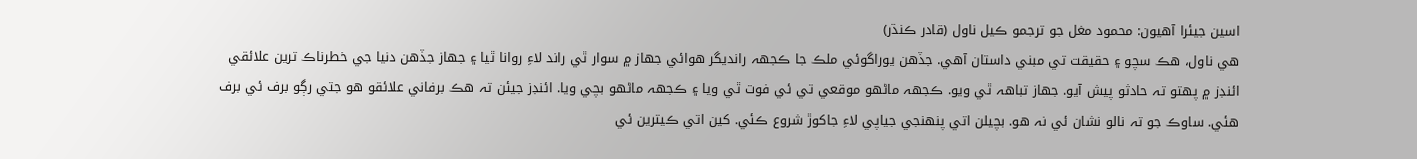اسين جيئرا آهيون: محمود مغل جو ترجمو ڪيل ناول (قادر ڪنڌر)
هي ناول، هڪ سچو ۽ حقيقت تي مبني داستان آهي. جڏهن يوراگوئي ملڪ جا ڪجهہ رانديگر هوائي جھاز ۾ سوار ٿي راند لاءِ روانا ٿيا ۽ جھاز جڏهن دنيا جي خطرناڪ ترين علائقي ائنڊز ۾ پھتو تہ حادثو پيش آيو. جھاز تباھہ ٿي ويو. ڪجهہ ماڻھو موقعي تي ئي فوت ٿي ويا ۽ ڪجهہ ماڻھو بچي ويا. ائنڊز جيئن تہ هڪ برفاني علائقو هو جتي رڳو برف ئي برف هئي. ساوڪ جو تہ نالو نشان ئي نہ هو. بچيلن اتي پنھنجي جياپي لاءِ جاکوڙ شروع ڪئي. کين اتي ڪيترين ئي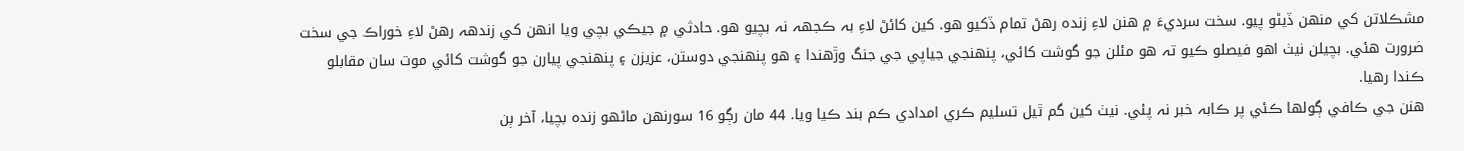مشڪلاتن کي منھن ڏيڻو پيو. سخت سرديءَ ۾ هنن لاءِ زندہ رهڻ تمام ڏکيو هو. کين کائڻ لاءِ بہ ڪجهہ نہ بچيو هو. حادثي ۾ جيڪي بچي ويا انھن کي زندھہ رهڻ لاءِ خوراڪ جي سخت ضرورت هئي. بچيلن نيٺ اهو فيصلو ڪيو تہ هو مئلن جو گوشت کائي، پنھنجي جياپي جي جنگ وڙهندا ۽ هو پنھنجي دوستن، عزيزن ۽ پنھنجي پيارن جو گوشت کائي موت سان مقابلو ڪندا رهيا.
هنن جي ڪافي ڳولھا ڪئي پر ڪابہ خبر نہ پئي. نيٺ کين گم ٿيل تسليم ڪري امدادي ڪم بند ڪيا ويا. 44 مان رڳو 16 سورنھن ماڻھو زندہ بچيا، آخر ٻن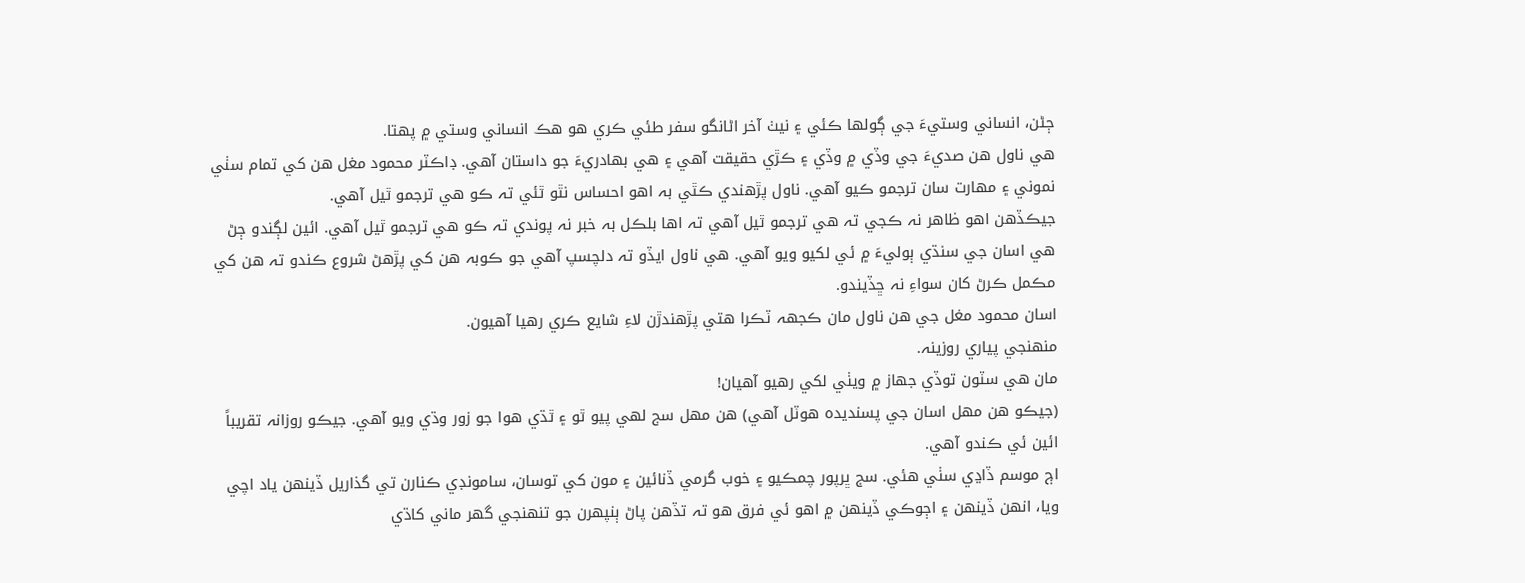ڄڻن، انساني وستيءَ جي ڳولھا ڪئي ۽ نيٺ آخر اڻانگو سفر طئي ڪري هو هڪ انساني وستي ۾ پھتا.
هي ناول هن صديءَ جي وڏي ۾ وڏي ۽ ڪڙي حقيقت آهي ۽ هي بھادريءَ جو داستان آهي. ڊاڪٽر محمود مغل هن کي تمام سٺي نموني ۽ مھارت سان ترجمو ڪيو آهي. ناول پڙهندي ڪٿي بہ اهو احساس نٿو ٿئي تہ ڪو هي ترجمو ٿيل آهي.
جيڪڏهن اهو ظاهر نہ ڪجي تہ هي ترجمو ٿيل آهي تہ اها بلڪل بہ خبر نہ پوندي تہ ڪو هي ترجمو ٿيل آهي. ائين لڳندو ڄڻ هي اسان جي سنڌي ٻوليءَ ۾ ئي لکيو ويو آهي. هي ناول ايڏو تہ دلچسپ آهي جو ڪوبہ هن کي پڙهڻ شروع ڪندو تہ هن کي مڪمل ڪرڻ کان سواءِ نہ ڇڏيندو.
اسان محمود مغل جي هن ناول مان ڪجهہ ٽڪرا هتي پڙهندڙن لاءِ شايع ڪري رهيا آهيون.
منھنجي پياري روزينہ.
مان هي سٽون توڏي جھاز ۾ ويٺي لکي رهيو آهيان!
(جيڪو هن مھل اسان جي پسنديدہ هوٽل آهي) هن مھل سج لھي پيو ٿو ۽ ٿڌي هوا جو زور وڌي ويو آهي. جيڪو روزانہ تقريباً ائين ئي ڪندو آهي.
اڄ موسم ڏاڍي سٺي هئي. سج ڀرپور چمڪيو ۽ خوب گرمي ڏنائين ۽ مون کي توسان، سامونڊي ڪنارن تي گذاريل ڏينھن ياد اچي ويا، انھن ڏينھن ۽ اڄوڪي ڏينھن ۾ اهو ئي فرق هو تہ تڏهن پاڻ ٻنپھرن جو تنھنجي گهر ماني کاڌي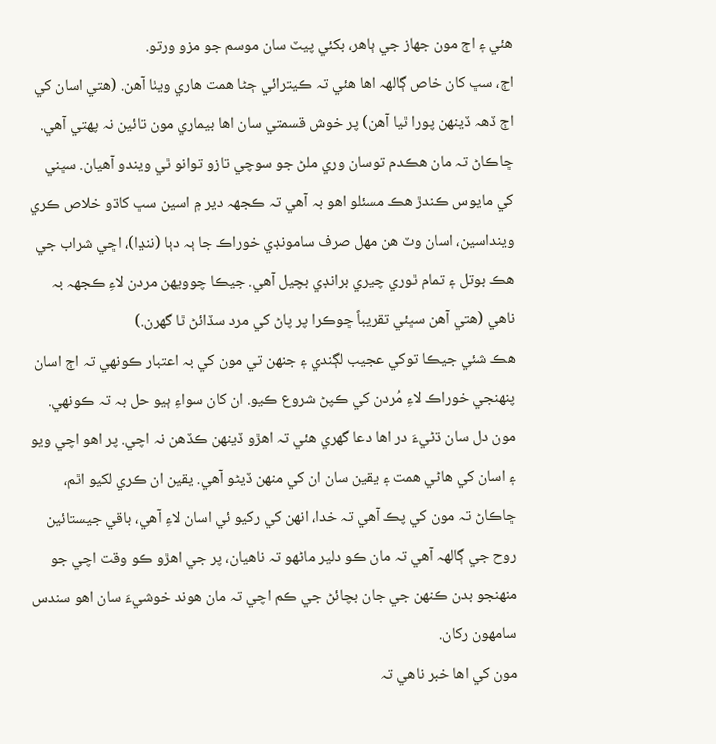هئي ۽ اڄ مون جھاز جي ٻاهر، بکئي پيٽ سان موسم جو مزو ورتو.
اڄ، سڀ کان خاص ڳالھہ اها هئي تہ ڪيترائي ڄڻا همت هاري ويٺا آهن. (هتي اسان کي اڄ ڏھہ ڏينھن پورا ٿيا آهن) پر خوش قسمتي سان اها بيماري مون تائين نہ پھتي آهي. ڇاڪاڻ تہ مان هڪدم توسان وري ملڻ جو سوچي تازو توانو ٿي ويندو آهيان. سڀني کي مايوس ڪندڙ هڪ مسئلو اهو بہ آهي تہ ڪجهہ دير ۾ اسين سڀ کاڌو خلاص ڪري وينداسين، اسان وٽ هن مھل صرف سامونڊي خوراڪ جا ٻہ دٻا (ننڍا)، اڇي شراب جي هڪ بوتل ۽ تمام ٿوري چيري برانڊي بچيل آهي. جيڪا چوويھن مردن لاءِ ڪجهہ بہ ناهي (هتي آهن سڀئي تقريباً ڇوڪرا پر پاڻ کي مرد سڏائڻ ٿا گهرن.)
هڪ شئي جيڪا توکي عجيب لڳندي ۽ جنھن تي مون کي بہ اعتبار ڪونھي تہ اڄ اسان پنھنجي خوراڪ لاءِ مُردن کي ڪپڻ شروع ڪيو. ان کان سواءِ ٻيو حل بہ تہ ڪونھي. مون دل سان ڌڻيءَ در اها دعا گهري هئي تہ اهڙو ڏينھن ڪڏهن نہ اچي. پر اهو اچي ويو ۽ اسان کي هاڻي همت ۽ يقين سان ان کي منھن ڏيڻو آهي. يقين ان ڪري لکيو اٿم، ڇاڪاڻ تہ مون کي پڪ آهي تہ خدا، انھن کي رکيو ئي اسان لاءِ آهي، باقي جيستائين روح جي ڳالھہ آهي تہ مان ڪو دلير ماڻھو تہ ناهيان، پر جي اهڙو ڪو وقت اچي جو منھنجو بدن ڪنھن جي جان بچائڻ جي ڪم اچي تہ مان هوند خوشيءَ سان اهو سندس سامھون رکان.
مون کي اها خبر ناهي تہ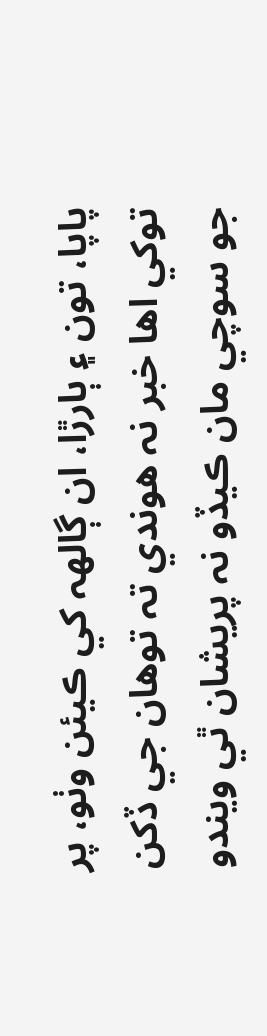پاپا، تون ۽ ٻارڙا، ان ڳالھہ کي ڪيئن وٺو، پر توکي اها خبر نہ هوندي تہ توهان جي ڏکن جو سوچي مان ڪيڏو نہ پريشان ٿي ويندو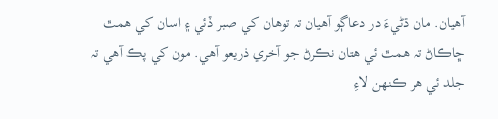آهيان. مان ڌڻيءَ در دعاڳو آهيان تہ توهان کي صبر ڏئي ۽ اسان کي همٿ ڇاڪاڻ تہ همٿ ئي هتان نڪرڻ جو آخري ذريعو آهي. مون کي پڪ آهي تہ جلد ئي هر ڪنھن لاءِ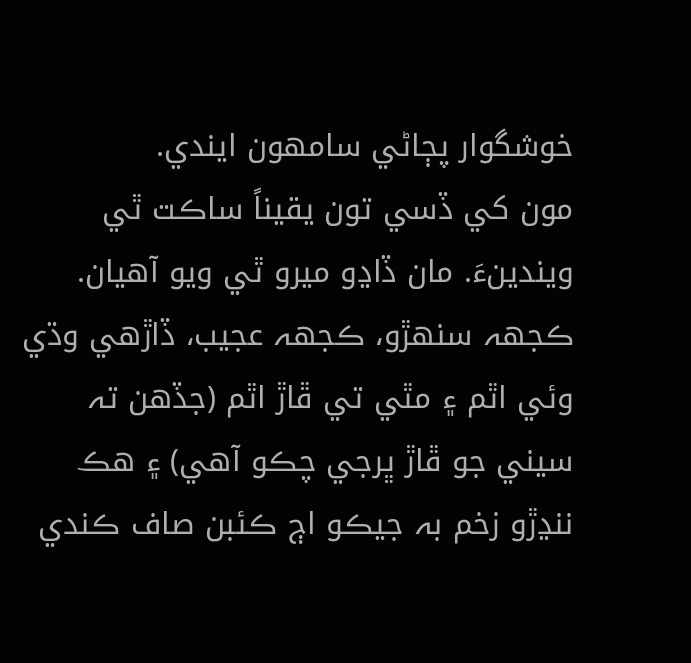خوشگوار پڄاڻي سامھون ايندي.
مون کي ڏسي تون يقيناً ساڪت ٿي ويندينءَ. مان ڏاڍو ميرو ٿي ويو آهيان. ڪجهہ سنھڙو، ڪجهہ عجيب، ڏاڙهي وڌي وئي اٿم ۽ مٿي تي ڦاڙ اٿم (جڏهن تہ سيني جو ڦاڙ ڀرجي چڪو آهي) ۽ هڪ ننڍڙو زخم بہ جيڪو اڄ ڪئبن صاف ڪندي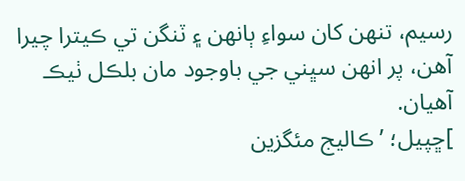رسيم، تنھن کان سواءِ ٻانھن ۽ ٽنگن تي ڪيترا چيرا آهن، پر انھن سڀني جي باوجود مان بلڪل ٺيڪ آهيان.
]ڇپيل؛ ’ڪاليج مئگزين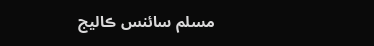مسلم سائنس ڪاليج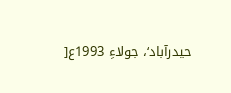حيدرآباد‘، جولاءِ 1993ع[